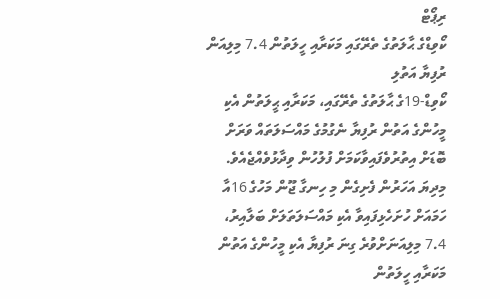ރިޕޯޓް
ކޯވިޑްގެ ޙާލަތުގެ ތެރޭގައި މަކަރާއި ހީލަތުން 7.4 މިލިއަން ރުފިޔާ އަތުލި
ކޯވިޑް-19ގެ ޙާލަތުގެ ތެރޭގައި، މަކަރާއި ޙީލަތުން އެކި މީހުންގެ އަތުން ރުފިޔާ ނެގުމުގެ މައްސަލަތައް ވަރަށް ބޮޑަށް އިތުރުވެފައިވާކަމަށް ފުލުހުން ވިދާޅުވެއްޖެއެވެ.
މިދިޔަ އަހަރުން ފެށިގެން މި ހިނގާ ޖޫން މަހުގެ 16އާ ހަމައަށް ހުށަހެޅިފައިވާ އެކި މައްސަލަތަލަށް ބަލާއިރު، 7.4 މިލިއަނަށްވުރެ ގިނަ ރުފިޔާ އެކި މީހުންގެ އަތުން މަކަރާއި ހީލަތުން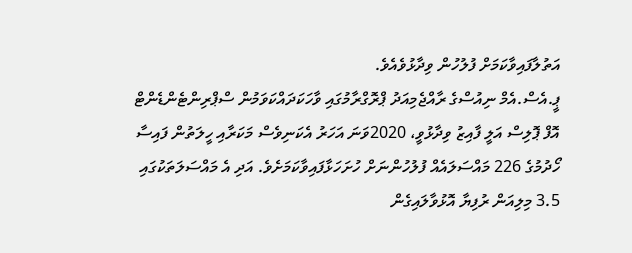އަތުލާފައިވާކަމަށް ފުލުހުން ވިދާޅުވެއެވެ.
ޕީ.އެސް.އެމް ނިއުސްގެ ރާއްޖެމިއަދު ޕްރޮގްރާމުގައި ވާހަކަދައްކަވަމުން ސްޕްރިންޓެންޑެންޓް އޮފް ޕޮލިސް އަލީ ފާއިޒު ވިދާޅުވީ، 2020ވަނަ އަހަރު އެކަނިވެސް މަކަރާއި ހީލަތުން ފައިސާ ހޯދުމުގެ 226 މައްސަލައެއް ފުލުހުންނަށް ހުށަހަޅާފައިވާކަމަށެވެ. އަދި އެ މައްސަލަތަކުގައި 3.5 މިލިއަން ރުފިޔާ އޮޅުވާލައިގެން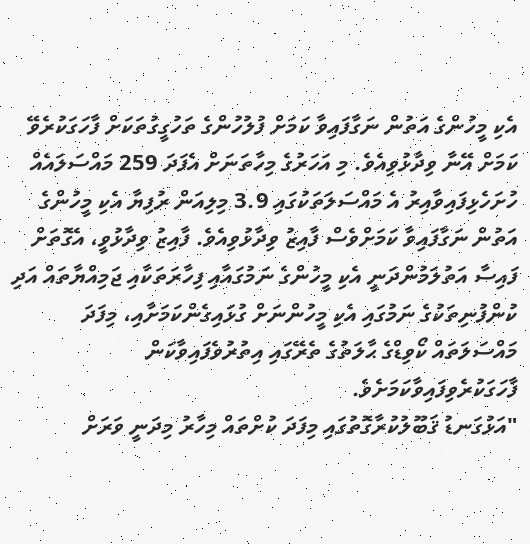އެކި މީހުންގެ އަތުން ނަގާފައިވާ ކަމަށް ފުލުހުންގެ ތަހުގީގުތަކަށް ފާހަގަކުރެވޭ ކަމަށް އޭނާ ވިދާޅުވިއެވެ. މި އަހަރުގެ މިހާތަނަށް އެފަދަ 259 މައްސަލައެއް ހުށަހެޅިފައިވާއިރު އެ މައްސަލަތަކުގައި 3.9 މިލިއަން ރުފިޔާ އެކި މީހުންގެ އަތުން ނަގާފައިވާ ކަމަށްވެސް ފާއިޒު ވިދާޅުވިއެވެ. ފާއިޒު ވިދާޅުވީ، އެގޮތަށް ފައިސާ އަތުލަމުންދަނީ އެކި މީހުންގެ ނަމުގައާއި ފިހާރަތަކާއި ޖަމިއްޔާތައް އަދި ކުންފުނިތަކުގެ ނަމުގައި އެކި މީހުންނަށް ގުޅައިގެންކަމަށާއި، މިފަދަ މައްސަލަތައް ކޯވިޑްގެ ޙާލަތުގެ ތެރޭގައި އިތުރުވެފައިވާކަން ފާހަގަކުރެވިފައިވާކަމަށެވެ.
"އަޅުގަނޑު ޤަބޫލުކުރާގޮތުގައި މިފަދަ ކުށްތައް މިހާރު މިދަނީ ވަރަށް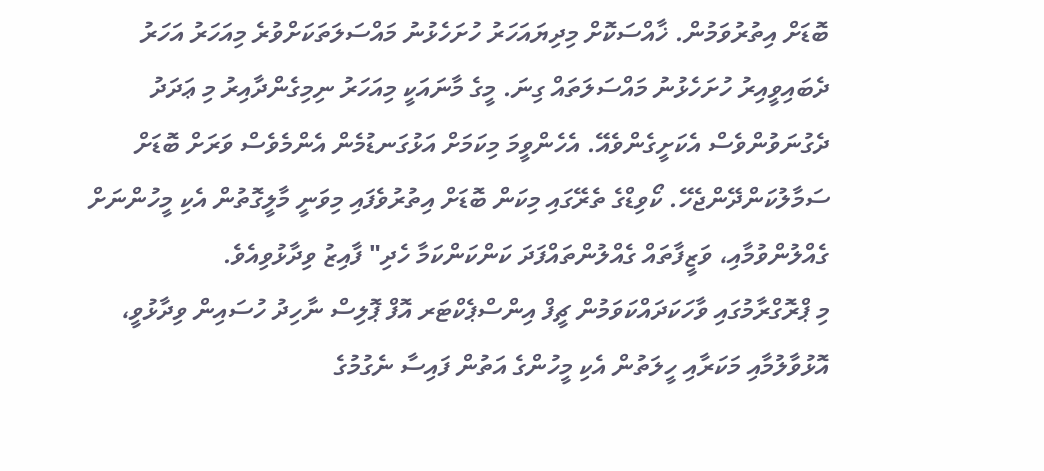ބޮޑަށް އިތުރުވަމުން. ޚާއްސަކޮށް މިދިޔައަހަރު ހުށަހެޅުނު މައްސަލަތަކަށްވުރެ މިއަހަރު އަހަރު ދެބައިވީއިރު ހުށަހެޅުނު މައްސަލަތައް ގިނަ. މީގެ މާނައަކީ މިއަހަރު ނިމިގެންދާއިރު މި ޢަދަދު ދެގުނަވުންވެސް އެކަށީގެންވެއޭ. އެހެންވީމަ މިކަމަށް އަޅުގަނޑުމެން އެންމެވެސް ވަރަށް ބޮޑަށް ސަމާލުކަންދޭންޖެހޭ. ކޯވިޑްގެ ތެރޭގައި މިކަން ބޮޑަށް އިތުރުވެފައި މިވަނީ މާލީގޮތުން އެކި މީހުންނަށް ގެއްލުންވުމާއި، ވަޒީފާތައް ގެއްލުންތައްފަދަ ކަންކަންކަމާ ހެދި" ފާއިޒު ވިދާޅުވިއެވެ.
މި ޕްރޮގްރާމުގައި ވާހަކަދައްކަވަމުން ޗީފް އިންސްޕެކްޓަރ އޮފް ޕޮލިސް ނާހިދު ހުސައިން ވިދާޅުވީ، އޮޅުވާލުމާއި މަކަރާއި ހީލަތުން އެކި މީހުންގެ އަތުން ފައިސާ ނެގުމުގެ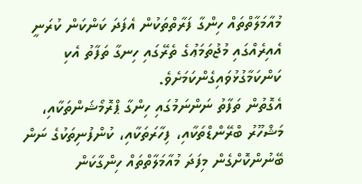މުއާމަލާތްތައް ހިންގާ ފަރާތްތަކުން އެފަދަ ކަންކަން ކުރަނީ އެއިރެއްގައި މުޖުތަމަޢުގެ ތެރޭގައި ހިނގާ ތަފާތު އެކި ކަންކަމާގުޅުވައިގެންކަމަށެވެ.
އެގޮތުން ތަފާތު ނަންނަމުގައި ހިންގާ ޕްރޮމޯޝަންތަކާއި، މަޝްހޫރު ބްރޭންޑްތަކާއި، ފިހާރަތަކާއި، ކުންފުނިތަކުގެ ނަން ބޭނުންކޮށްގެން މިފަދަ މުއާމަލާތްތައް ހިންގާކަން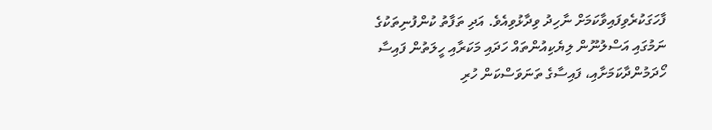ފާހަގަކުރެވިފައިވާކަމަށް ނާހިދު ވިދާޅުވިއެވެ. އަދި ތަފާތު ކުންފުނިތަކުގެ ނަމުގައި އަސްލުނޫން ލިޔެކިއުންތައް ހަދައި މަކަރާއި ހީލަތުން ފައިސާ ހޯދަމުންދާކަމަށާއި، ފައިސާގެ ތަނަވަސްކަން ހުރި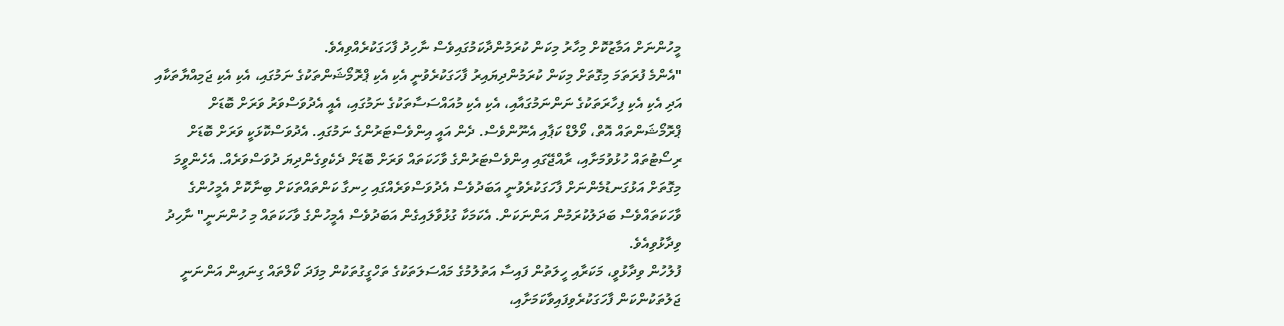މީހުންނަށް އަމާޒުކޮށް މިހާރު މިކަން ކުރަމުންދާކަމުގައިވެސް ނާހިދު ފާހަގަކުރެއްވިއެވެ.
"އެންމެ ފުރަތަމަ މިގޮތަށް މިކަން ކުރަމުންދިޔައިރު ފާހަގަކުރެވުނީ އެކި އެކި ޕްރޮމޯޝަންތަކުގެ ނަމުގައި، އެކި އެކި ޖަމިއްޔާތަކާއި އަދި އެކި އެކި ފިހާރަތަކުގެ ނަންނަމުގައާއި، އެކި އެކި މުއައްސަސާތަކުގެ ނަމުގައި، އެއީ އެދުވަސްވަރު ވަރަށް ބޮޑަށް ޕްރޮމޯޝަންތައް އޮތް، ވޯލްޑް ކަޕާއި އެނޫންވެސް. ދެން އައީ އިންވެސްޓަރުންގެ ނަމުގައި. އެދުވަސްކޮޅަކީ ވަރަށް ބޮޑަށް ރިސޯޓުތައް ހުޅުވުމަށާއި، ރާއްޖޭގައި އިންވެސްޓަރުންގެ ވާހަކަތައް ވަރަށް ބޮޑަށް ދެކެވިގެންދިޔަ ދުވަސްވަރެއް. އެހެންވީމަ މިގޮތަށް އަޅުގަނޑުމެންނަށް ފާހަގަކުރެވުނީ އަބަދުވެސް އެދުވަސްވަރެއްގައި ހިނގާ ކަންތައްތަކަށް ބިނާކޮށް އެމީހުންގެ ވާހަކަތައްވެސް ބަދަލުކުރަމުން އަންނަކަން. އެކަމަކާ ގުޅުވާލައިގެން އަބަދުވެސް އެމީހުންގެ ވާހަކަތައް މި ހުންނަނީ" ނާހިދު ވިދާޅުވިއެވެ.
ފުލުހުން ވިދާޅުވީ، މަކަރާއި ހީލަތުން ފައިސާ އަތުލުމުގެ މައްސަލަތަކުގެ ތަހްގީގުތަކުން މިފަދަ ކޯލްތައް ގިނައިން އަންނަނީ ޖަލުތަކުންކަން ފާހަގަކުރެވިފައިވާކަމަށާއި،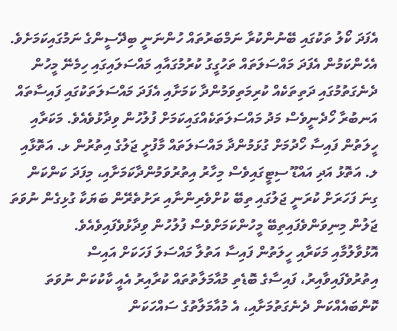އެފަދަ ކޯލު ތަކުގައި ބޭނުންކުރާ ނަމްބަރުތައް ހުންނަނީ ބިދޭސީންގެ ނަމުގައިކަމަށެވެ. އެހެންކަމުން އެފަދަ މައްސަލަތައް ތަހުގީގު ކުރުމުގައާއި މައްސަލައިގައި ހިމެނޭ މީހުން ދެނެގަތުމުގައި ދަތިތަކެއް ކުރިމަތިވަމުންދާ ކަމަށާއި އެފަދަ މައްސަލަތަކުގައި ފައިސާތައް އަނބުރާ ހޯދެނީވެސް މަދު މައްސަލަތަކެއްގައިކަމަށް ފުލުހުން ވިދާޅުވެއެވެ. މަކަރާއި ހީލަތުން ފައިސާ ހޯދުމަށް ގުޅަމުންދާ މައްސަލަތައް މާފުށީ ޖަލުގެ އިތުރުން ޅ. އަތޮޅާއި ލ. އަތޮޅު އަދި އައްޑޫ ސިޓީގައިވެސް މިހާރު އިތުރުވަމުންދާކަމަށާއި، މިފަދަ ކަންކަން ގިނަ ފަހަރަށް ކުރަނީ ޖަލުގައި ތިބޭ ކުށްވެރިންނާއި ރަށުތެރޭން ބަޔަކާ ގުޅިގެން ނުވަތަ ޖަލުން މިނިވަންވެފައިތިބޭ މީހުންކަމަށްވެސް ފުލުހުން ވިދާޅުވެފައިވެއެވެ.
އޮޅުވާލުމާއި މަކަރާއި ހީލަތުން ފައިސާ އަތުލާ މައްސަލަ ފަހަކަށް އައިސް އިތުރުވެފައިވާއިރު، ފައިސާގެ ބޮޑެތި މުއާމަލާތުތައް ކުރާއިރު އެއީ ކާކުކަން ނުވަތަ ކޮންބައެއްކަން ދެނެގަތުމަށާއި، އެ މުއާމަލާތުގެ ސައްހަކަން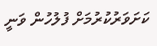ކަށަވަރުކުރުމަށް ފުލުހުން ވަނީ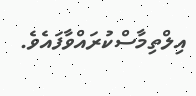އިލްތިމާސްކުރައްވާފައެވެ.